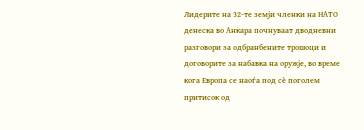Лидерите на 32-те земји членки на НАТО денеска во Анкара почнуваат дводневни разговори за одбранбените трошоци и договорите за набавка на оружје, во време кога Европа се наоѓа под сè поголем притисок од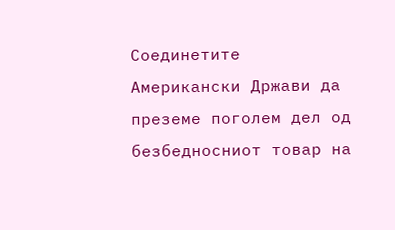Соединетите Американски Држави да преземе поголем дел од безбедносниот товар на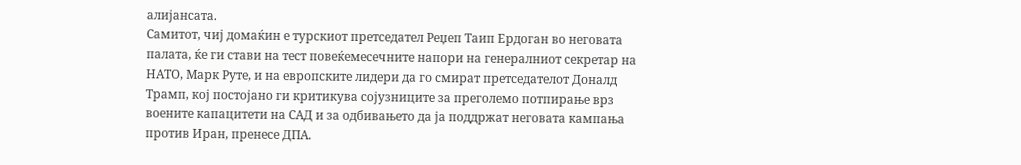алијансата.
Самитот, чиј домаќин е турскиот претседател Реџеп Таип Ердоган во неговата палата, ќе ги стави на тест повеќемесечните напори на генералниот секретар на НАТО, Марк Руте, и на европските лидери да го смират претседателот Доналд Трамп, кој постојано ги критикува сојузниците за преголемо потпирање врз воените капацитети на САД и за одбивањето да ја поддржат неговата кампања против Иран, пренесе ДПА.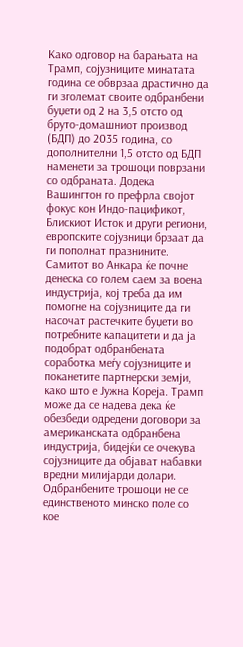Како одговор на барањата на Трамп, сојузниците минатата година се обврзаа драстично да ги зголемат своите одбранбени буџети од 2 на 3,5 отсто од бруто-домашниот производ (БДП) до 2035 година, со дополнителни 1,5 отсто од БДП наменети за трошоци поврзани со одбраната. Додека Вашингтон го префрла својот фокус кон Индо-пацификот, Блискиот Исток и други региони, европските сојузници брзаат да ги пополнат празнините.
Самитот во Анкара ќе почне денеска со голем саем за воена индустрија, кој треба да им помогне на сојузниците да ги насочат растечките буџети во потребните капацитети и да ја подобрат одбранбената соработка меѓу сојузниците и поканетите партнерски земји, како што е Јужна Кореја. Трамп може да се надева дека ќе обезбеди одредени договори за американската одбранбена индустрија, бидејќи се очекува сојузниците да објават набавки вредни милијарди долари.
Одбранбените трошоци не се единственото минско поле со кое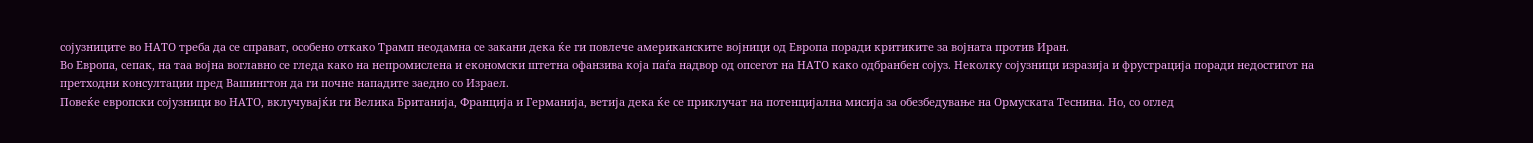сојузниците во НАТО треба да се справат, особено откако Трамп неодамна се закани дека ќе ги повлече американските војници од Европа поради критиките за војната против Иран.
Во Европа, сепак, на таа војна воглавно се гледа како на непромислена и економски штетна офанзива која паѓа надвор од опсегот на НАТО како одбранбен сојуз. Неколку сојузници изразија и фрустрација поради недостигот на претходни консултации пред Вашингтон да ги почне нападите заедно со Израел.
Повеќе европски сојузници во НАТО, вклучувајќи ги Велика Британија, Франција и Германија, ветија дека ќе се приклучат на потенцијална мисија за обезбедување на Ормуската Теснина. Но, со оглед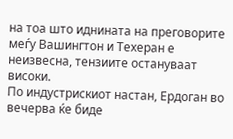на тоа што иднината на преговорите меѓу Вашингтон и Техеран е неизвесна, тензиите остануваат високи.
По индустрискиот настан, Ердоган во вечерва ќе биде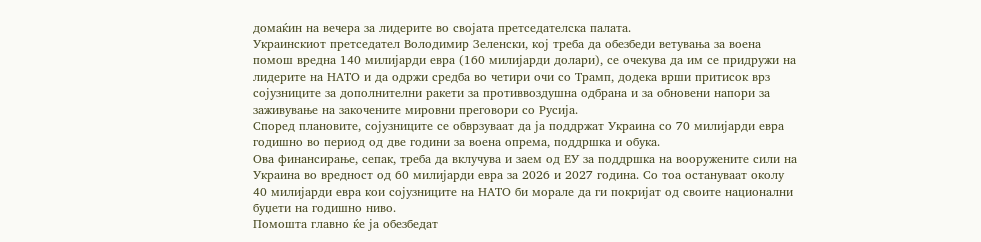домаќин на вечера за лидерите во својата претседателска палата.
Украинскиот претседател Володимир Зеленски, кој треба да обезбеди ветувања за воена помош вредна 140 милијарди евра (160 милијарди долари), се очекува да им се придружи на лидерите на НАТО и да одржи средба во четири очи со Трамп, додека врши притисок врз сојузниците за дополнителни ракети за противвоздушна одбрана и за обновени напори за заживување на закочените мировни преговори со Русија.
Според плановите, сојузниците се обврзуваат да ја поддржат Украина со 70 милијарди евра годишно во период од две години за воена опрема, поддршка и обука.
Ова финансирање, сепак, треба да вклучува и заем од ЕУ за поддршка на вооружените сили на Украина во вредност од 60 милијарди евра за 2026 и 2027 година. Со тоа остануваат околу 40 милијарди евра кои сојузниците на НАТО би морале да ги покријат од своите национални буџети на годишно ниво.
Помошта главно ќе ја обезбедат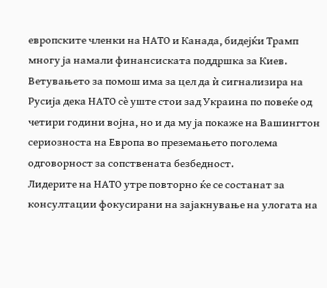европските членки на НАТО и Канада, бидејќи Трамп многу ја намали финансиската поддршка за Киев.
Ветувањето за помош има за цел да ѝ сигнализира на Русија дека НАТО сè уште стои зад Украина по повеќе од четири години војна, но и да му ја покаже на Вашингтон сериозноста на Европа во преземањето поголема одговорност за сопствената безбедност.
Лидерите на НАТО утре повторно ќе се состанат за консултации фокусирани на зајакнување на улогата на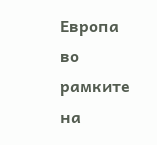Европа во рамките на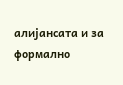алијансата и за формално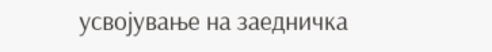усвојување на заедничка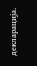декларација.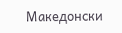Македонски